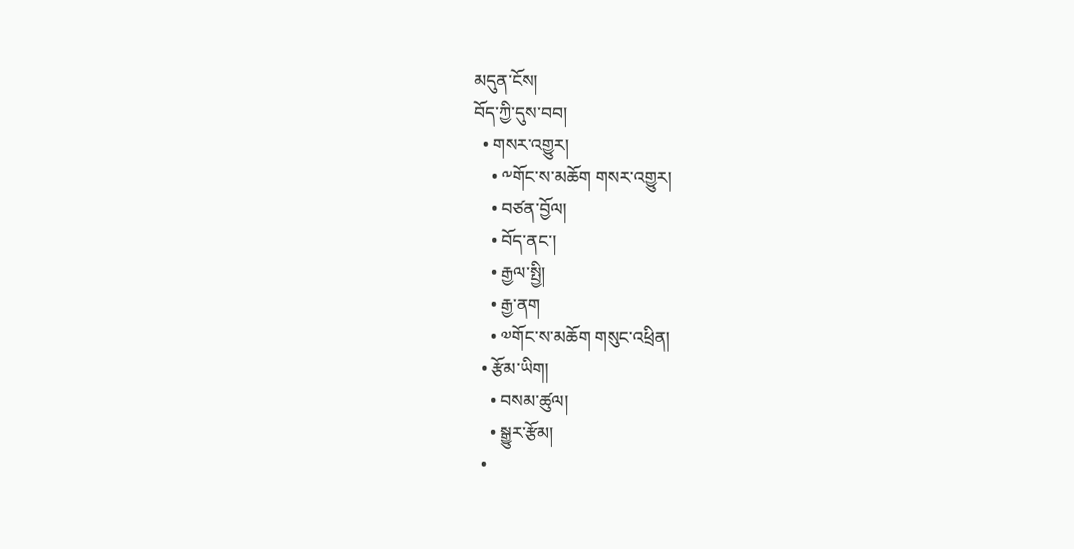མདུན་ངོས།
བོད་ཀྱི་དུས་བབ།
  • གསར་འགྱུར།
    • ༸གོང་ས་མཆོག གསར་འགྱུར།
    • བཙན་བྱོལ།
    • བོད་ནང་།
    • རྒྱལ་སྤྱི།
    • རྒྱ་ནག
    • ༧གོང་ས་མཆོག གསུང་འཕྲིན།
  • རྩོམ་ཡིག།
    • བསམ་ཚུལ།
    • སྒྱུར་རྩོམ།
  •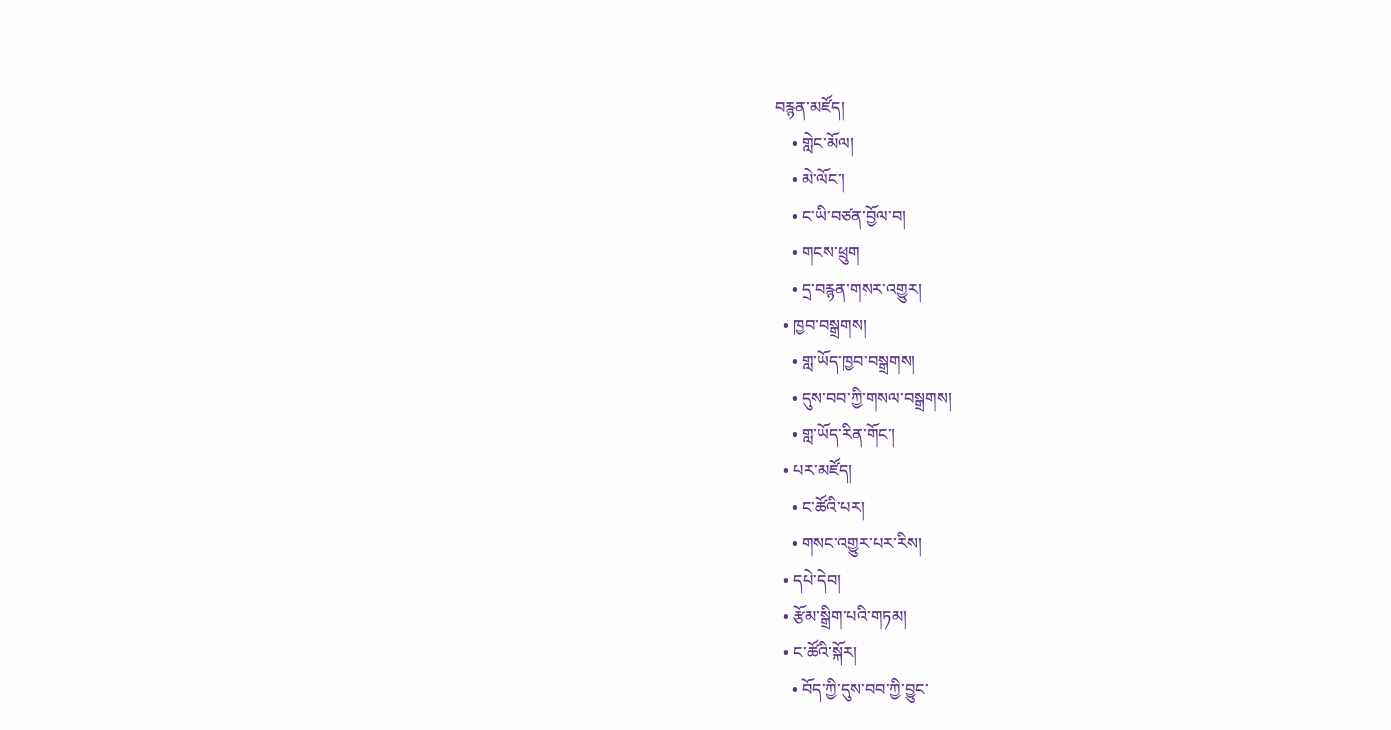བརྙན་མཛོད།
    • གླེང་མོལ།
    • མེ་ལོང་།
    • ང་ཡི་བཙན་བྱོལ་བ།
    • གངས་ཕྲུག
    • དྲ་བརྙན་གསར་འགྱུར།
  • ཁྱབ་བསྒྲགས།
    • གླ་ཡོད་ཁྱབ་བསྒྲགས།
    • དུས་བབ་ཀྱི་གསལ་བསྒྲགས།
    • གླ་ཡོད་རིན་གོང་།
  • པར་མཛོད།
    • ང་ཚོའི་པར།
    • གསང་འགྱུར་པར་རིས།
  • དཔེ་དེབ།
  • རྩོམ་སྒྲིག་པའི་གཏམ།
  • ང་ཚོའི་སྐོར།
    • བོད་ཀྱི་དུས་བབ་ཀྱི་བྱུང་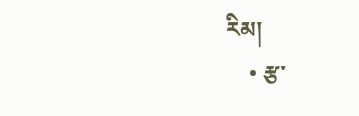རིམ།
    • རྩ་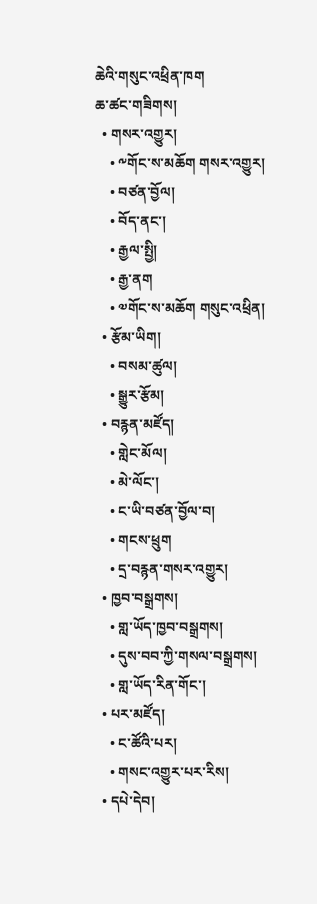ཆེའི་གསུང་འཕྲིན་ཁག
ཆ་ཚང་གཟིགས།
  • གསར་འགྱུར།
    • ༸གོང་ས་མཆོག གསར་འགྱུར།
    • བཙན་བྱོལ།
    • བོད་ནང་།
    • རྒྱལ་སྤྱི།
    • རྒྱ་ནག
    • ༧གོང་ས་མཆོག གསུང་འཕྲིན།
  • རྩོམ་ཡིག།
    • བསམ་ཚུལ།
    • སྒྱུར་རྩོམ།
  • བརྙན་མཛོད།
    • གླེང་མོལ།
    • མེ་ལོང་།
    • ང་ཡི་བཙན་བྱོལ་བ།
    • གངས་ཕྲུག
    • དྲ་བརྙན་གསར་འགྱུར།
  • ཁྱབ་བསྒྲགས།
    • གླ་ཡོད་ཁྱབ་བསྒྲགས།
    • དུས་བབ་ཀྱི་གསལ་བསྒྲགས།
    • གླ་ཡོད་རིན་གོང་།
  • པར་མཛོད།
    • ང་ཚོའི་པར།
    • གསང་འགྱུར་པར་རིས།
  • དཔེ་དེབ།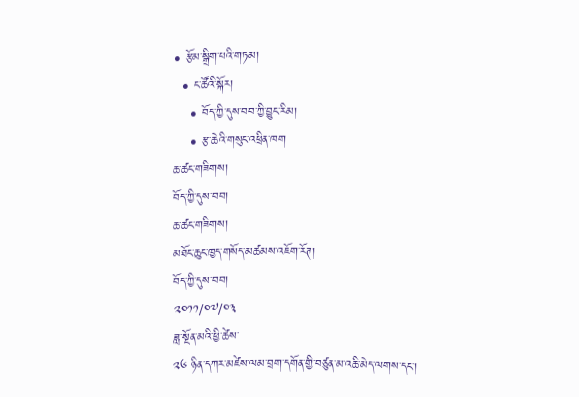• རྩོམ་སྒྲིག་པའི་གཏམ།
  • ང་ཚོའི་སྐོར།
    • བོད་ཀྱི་དུས་བབ་ཀྱི་བྱུང་རིམ།
    • རྩ་ཆེའི་གསུང་འཕྲིན་ཁག
ཆ་ཚང་གཟིགས།
བོད་ཀྱི་དུས་བབ།
ཆ་ཚང་གཟིགས།
མཐོང་ཆུང་ཁྱད་གསོད་མཚམས་འཇོག་རོཊ།
བོད་ཀྱི་དུས་བབ།
༢༠༡༡/༠༧/༠༣
ཟླ་སྔོན་མའི་ཕྱི་ཚེས་
༢༦ ཉིན་དཀར་མཛེས་ལམ་བྲག་དགོན་གྱི་བཙུན་མ་འཆི་མེད་ལགས་དང་།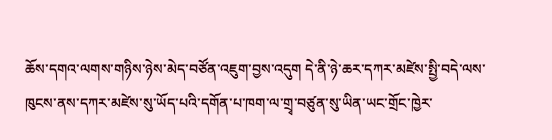ཆོས་དགའ་ལགས་གཉིས་ཉེས་མེད་བཙོན་འཇུག་བྱས་འདུག དེ་ནི་ཉེ་ཆར་དཀར་མཛེས་སྤྱི་བདེ་ལས་ཁུངས་ནས་དཀར་མཛེས་སུ་ཡོད་པའི་དགོན་པ་ཁག་ལ་གྲྭ་བཙུན་སུ་ཡིན་ཡང་གྲོང་ཁྱེར་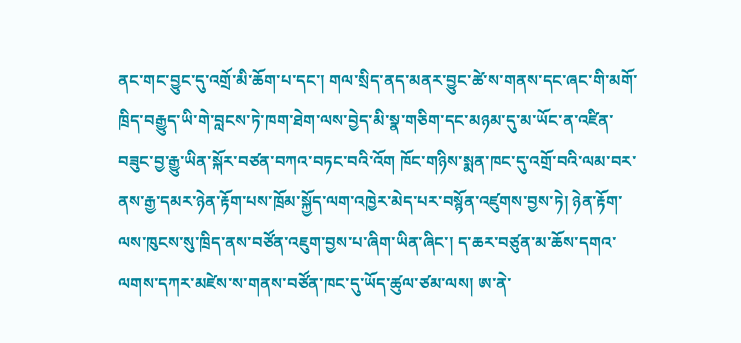ནང་གང་བྱུང་དུ་འགྲོ་མི་ཆོག་པ་དང་། གལ་སྲིད་ནད་མནར་བྱུང་ཚེ་ས་གནས་དང་ཞང་གི་མགོ་ཁྲིད་བརྒྱུད་ཡི་གེ་བླངས་ཏེ་ཁག་ཐེག་ལས་བྱེད་མི་སྣ་གཅིག་དང་མཉམ་དུ་མ་ཡོང་ན་འཛིན་བཟུང་བྱ་རྒྱུ་ཡིན་སྐོར་བཙན་བཀའ་བཏང་བའི་འོག ཁོང་གཉིས་སྨན་ཁང་དུ་འགྲོ་བའི་ལམ་བར་ནས་རྒྱ་དམར་ཉེན་རྟོག་པས་ཁྲོམ་སྐྱོད་ལག་འཁྱེར་མེད་པར་བསྙོན་འཛུགས་བྱས་ཏེ། ཉེན་རྟོག་ལས་ཁུངས་སུ་ཁྲིད་ནས་བཙོན་འཇུག་བྱས་པ་ཞིག་ཡིན་ཞིང་། ད་ཆར་བཙུན་མ་ཆོས་དགའ་ལགས་དཀར་མཛེས་ས་གནས་བཙོན་ཁང་དུ་ཡོད་ཚུལ་ཙམ་ལས། ཨ་ནེ་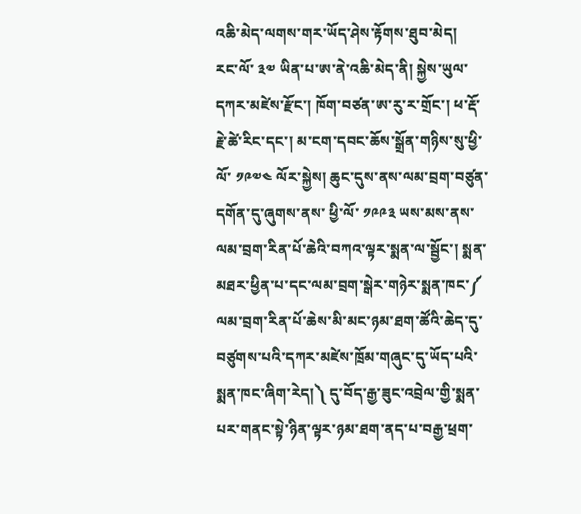འཆི་མེད་ལགས་གར་ཡོད་ཤེས་རྟོགས་ཐུབ་མེད།
རང་ལོ་ ༣༧ ཡིན་པ་ཨ་ནེ་འཆི་མེད་ནི། སྐྱེས་ཡུལ་དཀར་མཛེས་རྫོང་། ཁོག་བཙན་ཨ་རུ་ར་གྲོང་། ཕ་རྡོ་རྗེ་ཚེ་རིང་དང་། མ་ངག་དབང་ཆོས་སྒྲོན་གཉིས་སུ་ཕྱི་ལོ་ ༡༩༧༤ ལོར་སྐྱེས། ཆུང་དུས་ནས་ལམ་བྲག་བཙུན་དགོན་དུ་ཞུགས་ནས་ ཕྱི་ལོ་ ༡༩༩༣ ཡས་མས་ནས་ལམ་བྲག་རིན་པོ་ཆེའི་བཀའ་ལྟར་སྨན་ལ་སྦྱོང་། སྨན་མཐར་ཕྱིན་པ་དང་ལམ་བྲག་སྒེར་གཉེར་སྨན་ཁང་༼ ལམ་བྲག་རིན་པོ་ཆེས་མི་མང་ཉམ་ཐག་ཚོའི་ཆེད་དུ་བཙུགས་པའི་དཀར་མཛེས་ཁྲོམ་གཞུང་དུ་ཡོད་པའི་སྨན་ཁང་ཞིག་རེད།༽ དུ་བོད་རྒྱ་ཟུང་འབྲེལ་གྱི་སྨན་པར་གནང་སྟེ་ཉིན་ལྟར་ཉམ་ཐག་ནད་པ་བརྒྱ་ཕྲག་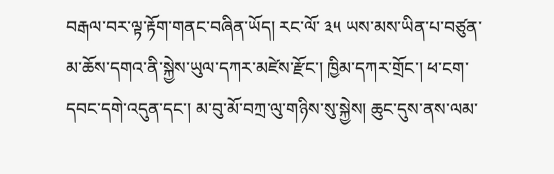བརྒལ་བར་ལྟ་རྟོག་གནང་བཞིན་ཡོད། རང་ལོ་ ༣༥ ཡས་མས་ཡིན་པ་བཙུན་མ་ཆོས་དགའ་ནི་སྐྱེས་ཡུལ་དཀར་མཛེས་རྫོང་། ཁྱིམ་དཀར་གྲོང་། ཕ་ངག་དབང་དགེ་འདུན་དང་། མ་བུ་མོ་བཀྲ་ལུ་གཉིས་སུ་སྐྱེས། ཆུང་དུས་ནས་ལམ་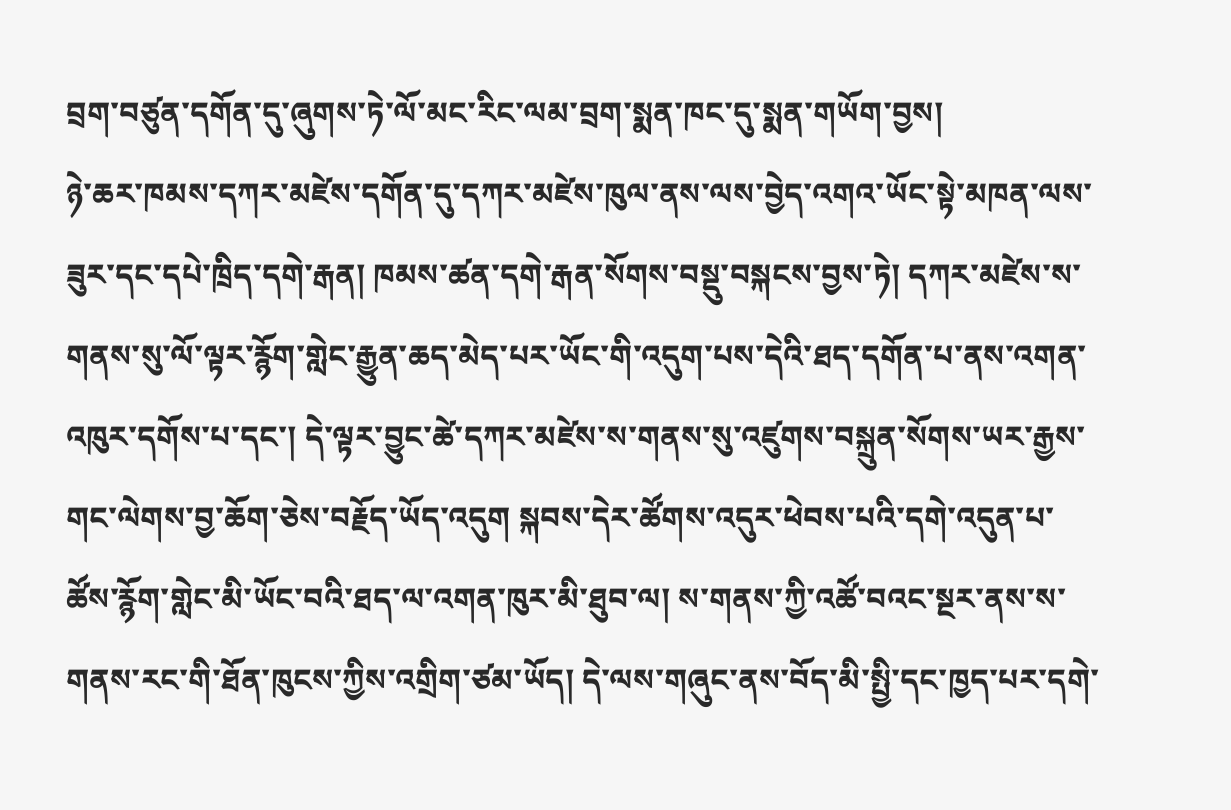བྲག་བཙུན་དགོན་དུ་ཞུགས་ཏེ་ལོ་མང་རིང་ལམ་བྲག་སྨན་ཁང་དུ་སྨན་གཡོག་བྱས།
ཉེ་ཆར་ཁམས་དཀར་མཛེས་དགོན་དུ་དཀར་མཛེས་ཁུལ་ནས་ལས་བྱེད་འགའ་ཡོང་སྟེ་མཁན་ལས་ཟུར་དང་དཔེ་ཁྲིད་དགེ་རྒན། ཁམས་ཚན་དགེ་རྒན་སོགས་བསྡུ་བསྐངས་བྱས་ཏེ། དཀར་མཛེས་ས་གནས་སུ་ལོ་ལྟར་རྙོག་གླེང་རྒྱུན་ཆད་མེད་པར་ཡོང་གི་འདུག་པས་དེའི་ཐད་དགོན་པ་ནས་འགན་འཁུར་དགོས་པ་དང་། དེ་ལྟར་བྱུང་ཚེ་དཀར་མཛེས་ས་གནས་སུ་འཛུགས་བསྐྲུན་སོགས་ཡར་རྒྱས་གང་ལེགས་བྱ་ཆོག་ཅེས་བརྗོད་ཡོད་འདུག སྐབས་དེར་ཚོགས་འདུར་ཕེབས་པའི་དགེ་འདུན་པ་ཚོས་རྙོག་གླེང་མི་ཡོང་བའི་ཐད་ལ་འགན་ཁུར་མི་ཐུབ་ལ། ས་གནས་ཀྱི་འཚོ་བའང་སྔར་ནས་ས་གནས་རང་གི་ཐོན་ཁུངས་ཀྱིས་འགྲིག་ཙམ་ཡོད། དེ་ལས་གཞུང་ནས་བོད་མི་སྤྱི་དང་ཁྱད་པར་དགེ་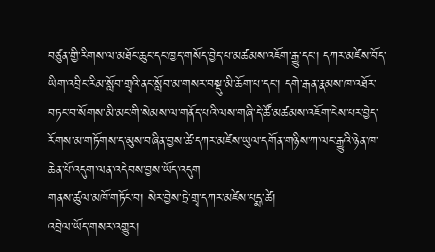བཙུན་གྱི་རིགས་ལ་མཐོང་ཆུང་དང་ཁྱད་གསོད་བྱེད་པ་མཚམས་འཇོག་རྒྱུ་དང་། དཀར་མཛེས་བོད་ཡིག་འབྲིང་རིམ་སློབ་གྲྭའི་ནང་སློབ་མ་གསར་བསྡུ་མི་ཆོག་པ་དང་། དགེ་རྒན་རྣམས་ཁ་འཐོར་བཏང་བ་སོགས་མི་མང་གི་སེམས་ལ་གནོད་པའི་ལས་གཞི་དེ་ཚོ་མཚམས་འཇོག་ངེས་པར་བྱེད་རོགས་མ་གཏོགས་ད་མུས་བཞིན་བྱས་ཚེ་དཀར་མཛེས་ཡུལ་དགོན་གཉིས་ཀ་ལང་རྒྱུའི་ཉེན་ཁ་ཆེན་པོ་འདུག་ལན་འདེབས་བྱས་ཡོད་འདུག
གནས་ཚུལ་མཁོ་གཏོང་བ། སེར་བྱེས་ཏྲེ་གྲྭ་དཀར་མཛེས་པདྨ་ཚེ།
འབྲེལ་ཡོད་གསར་འགྱུར།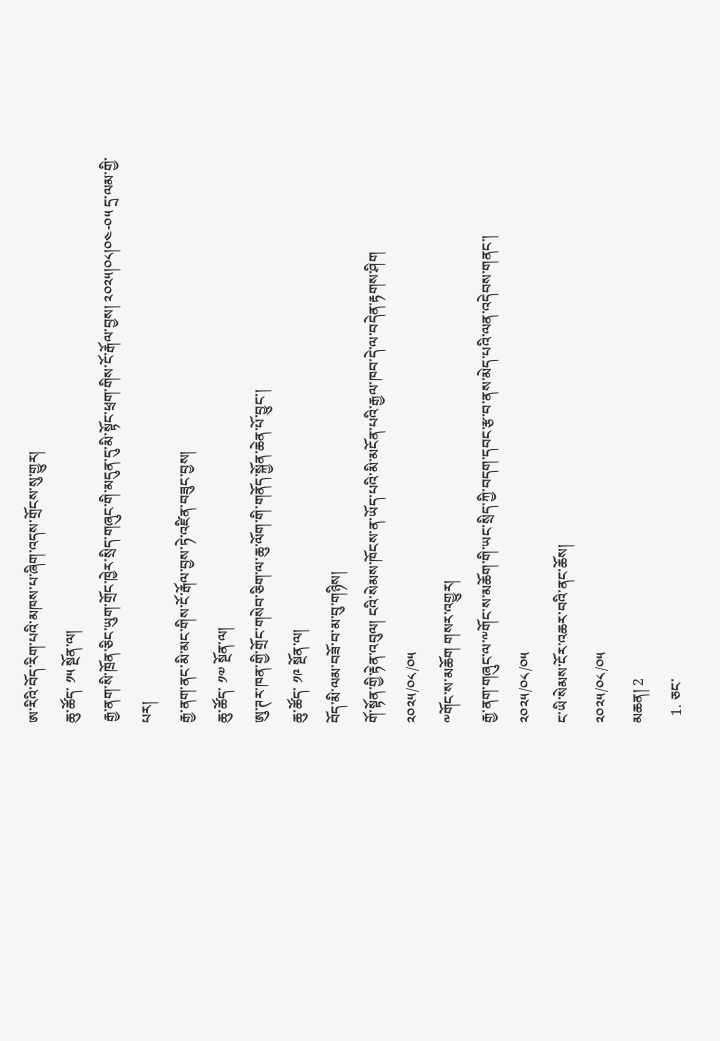ཨ་རིའི་བོད་རིག་པའི་མཁས་པ་ཞིག་འདས་གྲོངས་སུ་གྱུར།
ཆུ་ཚོད་ ༡༥ སྔོན་ལ།
རྒྱ་ནག་སི་ཁྲོན་ཅིང་ཡུག་གྲོང་ཁྱེར་སྲིད་གཞུང་གི་མདུན་དུ་མི་སྟོང་ཕྲག་གིས་ངོ་རྒོལ་བྱས། ༢༠༢༥།༠༨།༠༤-༠༥ དྲ་ལམ་གྱི་པར།
རྒྱ་ནག་ནང་མི་མང་གིས་ངོ་རྒོལ་བྱས་ཏེ་འཛིན་བཟུང་བྱས།
ཆུ་ཚོད་ ༡༧ སྔོན་ལ།
ཨུ་ཊར་ཁན་གྱི་གྲོང་གསེབ་ཅིག་ལ་ཆུ་ལོག་གི་གནོད་སྐྱོན་ཆེན་པོ་བྱུང་།
ཆུ་ཚོད་ ༡༩ སྔོན་ལ།
བོད་མི་ལམ་བཟོ་བ་མ་བུ་གཉིས།
གོ་སྟོན་གྱི་རྟེན་འབུལ། ངའི་སེམས་ཁོངས་ན་ཡོད་པའི་མི་མངོན་པའི་རྒྱལ་ཁབ་དེ་ལ་བདེན་རྟགས་ཤིག
༢༠༢༥/༠༨/༠༥
༸གོང་ས་མཆོག གསར་འགྱུར།
རྒྱ་ནག་གཞུང་ལ་༸གོང་ས་མཆོག་གི་ཡང་སྲིད་ཀྱི་བདག་དབང་རྩ་བ་ནས་མེད་པའི་ལན་འདེབས་གནང་།
༢༠༢༥/༠༨/༠༥
ང་ཡི་སེམས་ངོར་འཆར་བའི་ནང་ཆོས།
༢༠༢༥/༠༨/༠༥
མཆན། 2
  1. ཅང་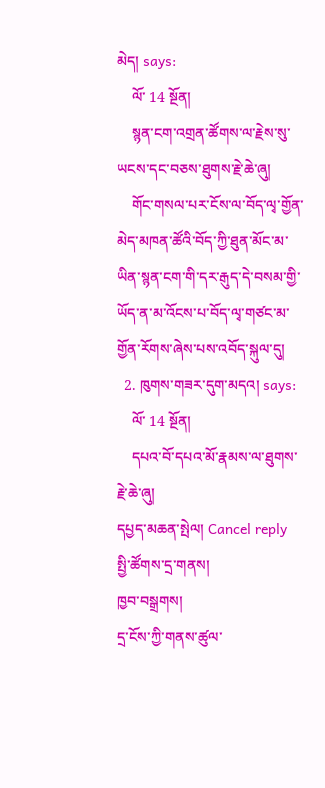མེད། says:
    ལོ་ 14 སྔོན།
    སྙན་ངག་འགྲན་ཚོགས་ལ་རྗེས་སུ་ཡངས་དང་བཅས་ཐུགས་རྗེ་ཆེ་ཞུ།
    གོང་གསལ་པར་ངོས་ལ་བོད་ལྭ་གྱོན་མེད་མཁན་ཚོའི་བོད་ཀྱི་ཐུན་མོང་མ་ཡིན་སྙན་ངག་གི་དར་རྒུད་དེ་བསམ་གྱི་ཡོད་ན་མ་འོངས་པ་བོད་ལྭ་གཙང་མ་གྱོན་རོགས་ཞེས་པས་འབོད་སྐུལ་དུ།
  2. ཁུགས་གཟར་དུག་མདའ། says:
    ལོ་ 14 སྔོན།
    དཔའ་བོ་དཔའ་མོ་རྣམས་ལ་ཐུགས་རྗེ་ཆེ་ཞུ།
དཔྱད་མཆན་སྤེལ། Cancel reply
སྤྱི་ཚོགས་དྲ་གནས།
ཁྱབ་བསྒྲགས།
དྲ་ངོས་ཀྱི་གནས་ཚུལ་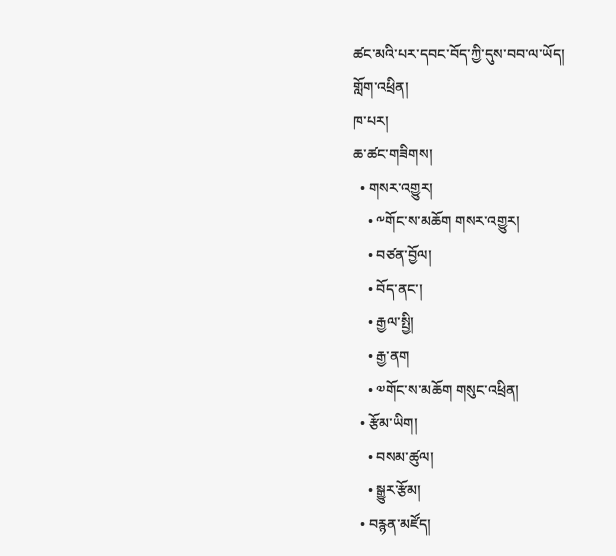ཚང་མའི་པར་དབང་བོད་ཀྱི་དུས་བབ་ལ་ཡོད།
གློག་འཕྲིན།
ཁ་པར།
ཆ་ཚང་གཟིགས།
  • གསར་འགྱུར།
    • ༸གོང་ས་མཆོག གསར་འགྱུར།
    • བཙན་བྱོལ།
    • བོད་ནང་།
    • རྒྱལ་སྤྱི།
    • རྒྱ་ནག
    • ༧གོང་ས་མཆོག གསུང་འཕྲིན།
  • རྩོམ་ཡིག།
    • བསམ་ཚུལ།
    • སྒྱུར་རྩོམ།
  • བརྙན་མཛོད།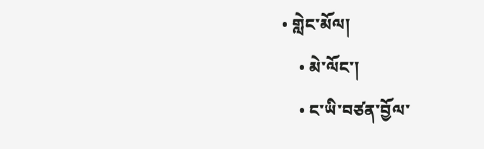• གླེང་མོལ།
    • མེ་ལོང་།
    • ང་ཡི་བཙན་བྱོལ་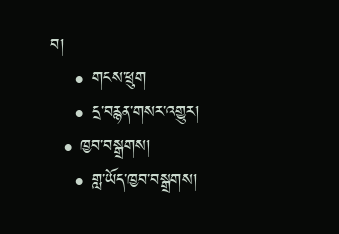བ།
    • གངས་ཕྲུག
    • དྲ་བརྙན་གསར་འགྱུར།
  • ཁྱབ་བསྒྲགས།
    • གླ་ཡོད་ཁྱབ་བསྒྲགས།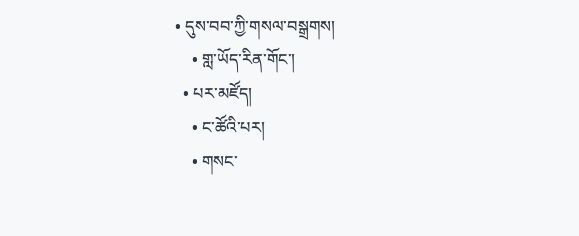• དུས་བབ་ཀྱི་གསལ་བསྒྲགས།
    • གླ་ཡོད་རིན་གོང་།
  • པར་མཛོད།
    • ང་ཚོའི་པར།
    • གསང་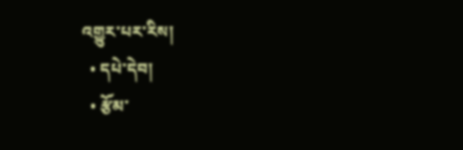འགྱུར་པར་རིས།
  • དཔེ་དེབ།
  • རྩོམ་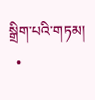སྒྲིག་པའི་གཏམ།
  •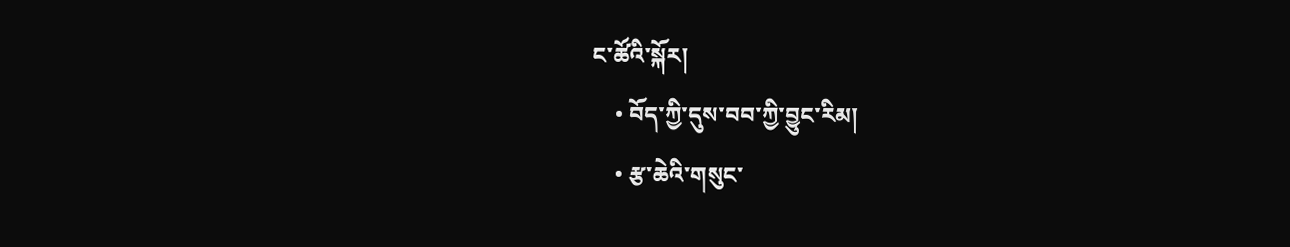ང་ཚོའི་སྐོར།
    • བོད་ཀྱི་དུས་བབ་ཀྱི་བྱུང་རིམ།
    • རྩ་ཆེའི་གསུང་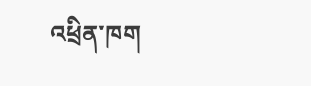འཕྲིན་ཁག